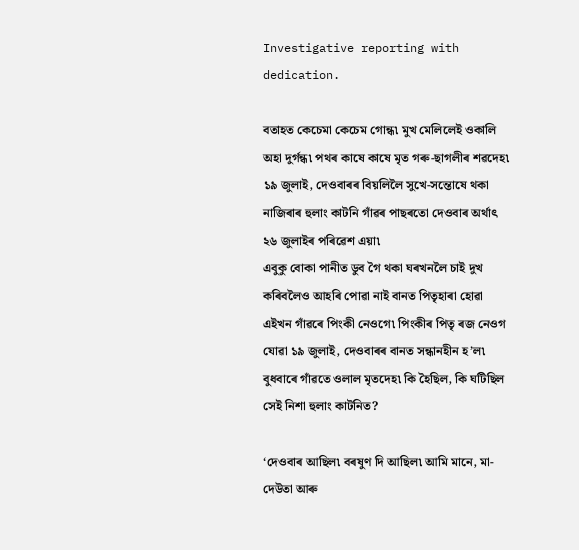Investigative reporting with dedication.

বতাহত কেচেমা কেচেম গোন্ধ৷ মুখ মেলিলেই ওকালি অহা দুৰ্গন্ধ৷ পথৰ কাষে কাষে মৃত গৰু-ছাগলীৰ শৱদেহ৷ ১৯ জুলাই, দেওবাৰৰ বিয়লিলৈ সুখে-সন্তোষে থকা নাজিৰাৰ হুলাং কাটনি গাঁৱৰ পাছৰতো দেওবাৰ অৰ্থাৎ ২৬ জুলাইৰ পৰিৱেশ এয়া৷
এবুকু বোকা পানীত ডুব গৈ থকা ঘৰখনলৈ চাই দুখ কৰিবলৈও আহৰি পোৱা নাই বানত পিতৃহাৰা হোৱা এইখন গাঁৱৰে পিংকী নেওগে৷ পিংকীৰ পিতৃ ৰজ নেওগ যোৱা ১৯ জুলাই, দেওবাৰৰ বানত সন্ধানহীন হ’ল৷ বুধবাৰে গাঁৱতে ওলাল মৃতদেহ৷ কি হৈছিল, কি ঘটিছিল সেই নিশা হুলাং কাটনিত?

‘দেওবাৰ আছিল৷ বৰষুণ দি আছিল৷ আমি মানে, মা-দেউতা আৰু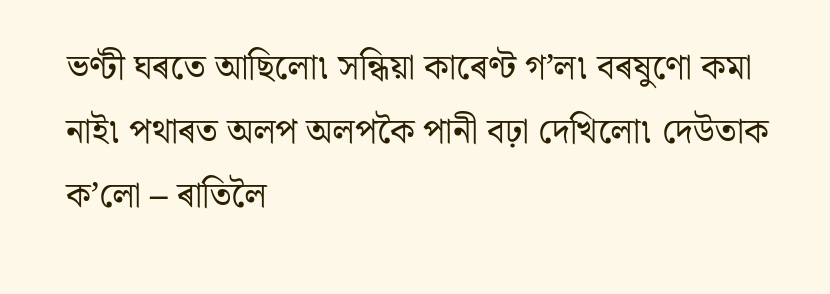ভণ্টী ঘৰতে আছিলো৷ সন্ধিয়া কাৰেণ্ট গ’ল৷ বৰষুণো কমা নাই৷ পথাৰত অলপ অলপকৈ পানী বঢ়া দেখিলো৷ দেউতাক ক’লো – ৰাতিলৈ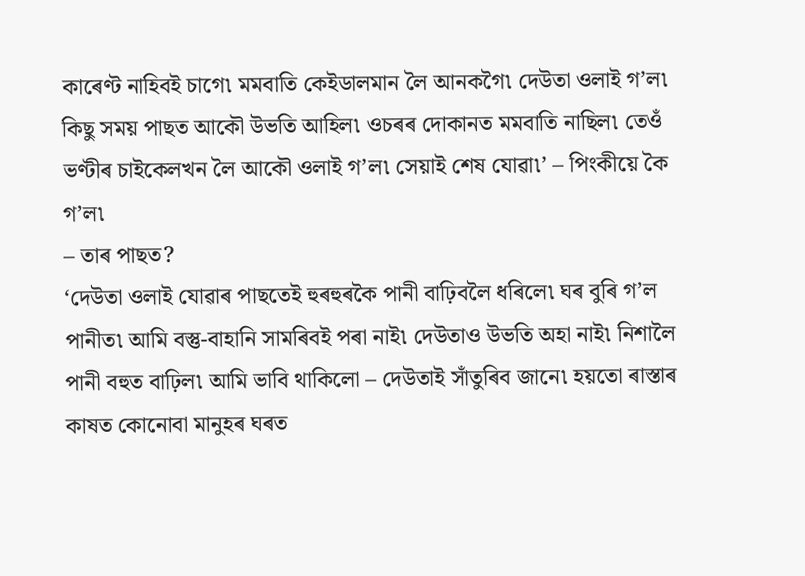কাৰেণ্ট নাহিবই চাগে৷ মমবাতি কেইডালমান লৈ আনকগৈ৷ দেউতা ওলাই গ’ল৷ কিছু সময় পাছত আকৌ উভতি আহিল৷ ওচৰৰ দোকানত মমবাতি নাছিল৷ তেওঁ ভণ্টীৰ চাইকেলখন লৈ আকৌ ওলাই গ’ল৷ সেয়াই শেষ যোৱা৷’ – পিংকীয়ে কৈ গ’ল৷
– তাৰ পাছত?
‘দেউতা ওলাই যোৱাৰ পাছতেই হুৰহুৰকৈ পানী বাঢ়িবলৈ ধৰিলে৷ ঘৰ বুৰি গ’ল পানীত৷ আমি বস্তু-বাহানি সামৰিবই পৰা নাই৷ দেউতাও উভতি অহা নাই৷ নিশালৈ পানী বহুত বাঢ়িল৷ আমি ভাবি থাকিলো – দেউতাই সাঁতুৰিব জানে৷ হয়তো ৰাস্তাৰ কাষত কোনোবা মানুহৰ ঘৰত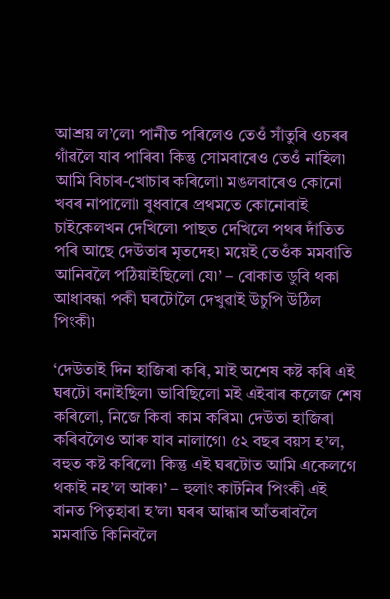আশ্ৰয় ল’লে৷ পানীত পৰিলেও তেওঁ সাঁতুৰি ওচৰৰ গাঁৱলৈ যাব পাৰিব৷ কিন্তু সোমবাৰেও তেওঁ নাহিল৷ আমি বিচাৰ-খোচাৰ কৰিলো৷ মঙলবাৰেও কোনো খবৰ নাপালো৷ বুধবাৰে প্ৰথমতে কোনোবাই চাইকেলখন দেখিলে৷ পাছত দেখিলে পথৰ দাঁতিত পৰি আছে দেউতাৰ মৃতদেহ৷ ময়েই তেওঁক মমবাতি আনিবলৈ পঠিয়াইছিলো যে৷’ – বোকাত ডুবি থকা আধাবন্ধা পকী ঘৰটোলৈ দেখুৱাই উচুপি উঠিল পিংকী৷

‘দেউতাই দিন হাজিৰা কৰি, মাই অশেষ কষ্ট কৰি এই ঘৰটো বনাইছিল৷ ভাবিছিলো মই এইবাৰ কলেজ শেষ কৰিলো, নিজে কিবা কাম কৰিম৷ দেউতা হাজিৰা কৰিবলৈও আৰু যাব নালাগে৷ ৫২ বছৰ বয়স হ’ল, বহুত কষ্ট কৰিলে৷ কিন্তু এই ঘৰটোত আমি একেলগে থকাই নহ’ল আৰু৷’ – হুলাং কাটনিৰ পিংকী এই বানত পিতৃহাৰা হ’ল৷ ঘৰৰ আন্ধাৰ আঁতৰাবলৈ মমবাতি কিনিবলৈ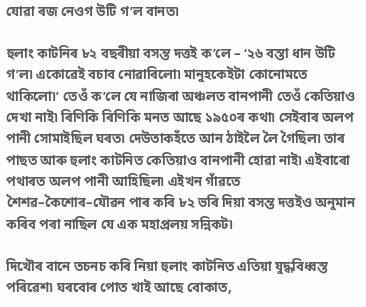যোৱা ৰজ নেওগ উটি গ’ল বানত৷

হুলাং কাটনিৰ ৮২ বছৰীয়া বসন্ত দত্তই ক’লে – ‘২৬ বস্তা ধান উটি গ’ল৷ একোৱেই বচাব নোৱাৰিলো৷ মানুহকেইটা কোনোমতে থাকিলো৷’ তেওঁ ক’লে যে নাজিৰা অঞ্চলত বানপানী তেওঁ কেতিয়াও দেখা নাই৷ ৰিণিকি ৰিণিকি মনত আছে ১৯৫০ৰ কথা৷ সেইবাৰ অলপ পানী সোমাইছিল ঘৰত৷ দেউতাকহঁতে আন ঠাইলৈ লৈ গৈছিল৷ তাৰ পাছত আৰু হুলাং কাটনিত কেতিয়াও বানপানী হোৱা নাই৷ এইবাৰো পথাৰত অলপ পানী আহিছিল৷ এইখন গাঁৱতে শৈশৱ–কৈশোৰ–যৌৱন পাৰ কৰি ৮২ ভৰি দিয়া বসন্ত দত্তইও অনুমান কৰিব পৰা নাছিল যে এক মহাপ্ৰলয় সন্নিকট৷

দিখৌৰ বানে তচনচ কৰি নিয়া হুলাং কাটনিত এতিয়া যুদ্ধবিধ্বস্ত পৰিৱেশ৷ ঘৰবোৰ পোত খাই আছে বোকাত,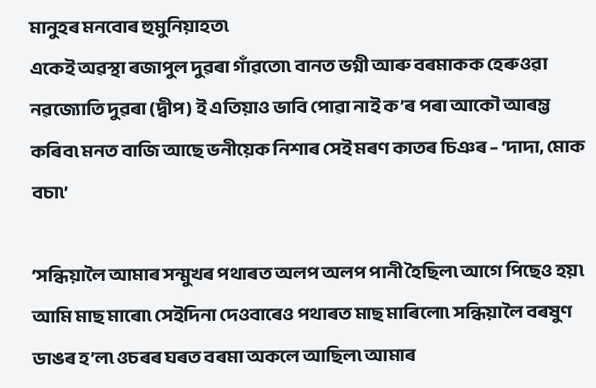মানুহৰ মনবোৰ হুমুনিয়াহত৷
একেই অৱস্থা ৰজাপুল দুৱৰা গাঁৱতো৷ বানত ভগ্নী আৰু বৰমাকক হেৰুওৱা নৱজ্যোতি দুৱৰা (দ্বীপ) ই এতিয়াও ভাবি পোৱা নাই ক’ৰ পৰা আকৌ আৰম্ভ কৰিব৷ মনত বাজি আছে ভনীয়েক নিশাৰ সেই মৰণ কাতৰ চিঞৰ – ‘দাদা, মোক বচা৷’

‘সন্ধিয়ালৈ আমাৰ সন্মুখৰ পথাৰত অলপ অলপ পানী হৈছিল৷ আগে পিছেও হয়৷ আমি মাছ মাৰো৷ সেইদিনা দেওবাৰেও পথাৰত মাছ মাৰিলো৷ সন্ধিয়ালৈ বৰষুণ ডাঙৰ হ’ল৷ ওচৰৰ ঘৰত বৰমা অকলে আছিল৷ আমাৰ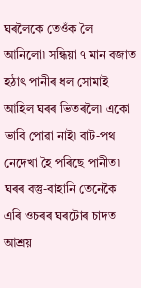ঘৰলৈকে তেওঁক লৈ আনিলো৷ সন্ধিয়া ৭ মান বজাত হঠাৎ পানীৰ ধল সোমাই আহিল ঘৰৰ ভিতৰলৈ৷ একো ভাবি পোৱা নাই৷ বাট-পথ নেদেখা হৈ পৰিছে পানীত৷ ঘৰৰ বস্তু-বাহানি তেনেকৈ এৰি ওচৰৰ ঘৰটোৰ চাদত আশ্ৰয়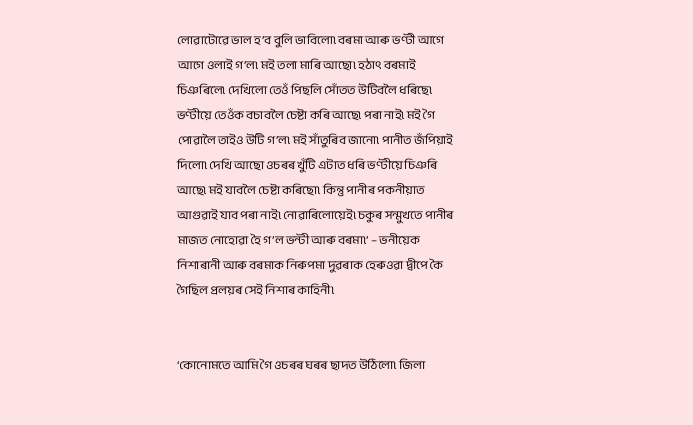লোৱাটোৱে ভাল হ’ব বুলি ভাবিলো৷ বৰমা আৰু ভণ্টী আগে আগে ওলাই গ’ল৷ মই তলা মাৰি আছো৷ হঠাৎ বৰমাই চিঞৰিলে৷ দেখিলো তেওঁ পিছলি সোঁতত উটিবলৈ ধৰিছে৷ ভণ্টীয়ে তেওঁক বচাবলৈ চেষ্টা কৰি আছে৷ পৰা নাই৷ মই গৈ পোৱালৈ তাইও উটি গ’ল৷ মই সাঁতুৰিব জানো৷ পানীত জঁপিয়াই দিলো৷ দেখি আছো ওচৰৰ খুঁটি এটাত ধৰি ভণ্টীয়ে চিঞৰি আছে৷ মই যাবলৈ চেষ্টা কৰিছো৷ কিন্তু পানীৰ পকনীয়াত আগুৱাই যাব পৰা নাই৷ নোৱাৰিলোয়েই৷ চকুৰ সন্মুখতে পানীৰ মাজত নোহোৱা হৈ গ’ল ভন্টী আৰু বৰমা৷’ – ভনীয়েক নিশাৰানী আৰু বৰমাক নিৰুপমা দুৱৰাক হেৰুওৱা দ্বীপে কৈ গৈছিল প্ৰলয়ৰ সেই নিশাৰ কাহিনী৷


‘কোনোমতে আমি গৈ ওচৰৰ ঘৰৰ ছাদত উঠিলো৷ জিলা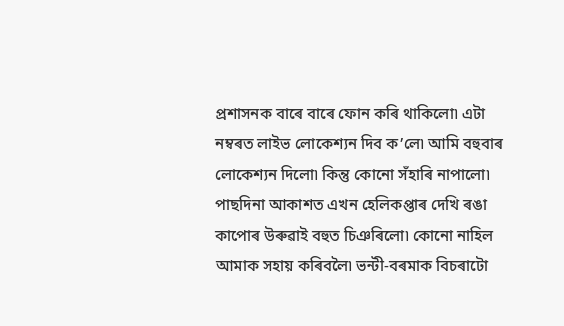প্ৰশাসনক বাৰে বাৰে ফোন কৰি থাকিলো৷ এটা নম্বৰত লাইভ লোকেশ্যন দিব ক’লে৷ আমি বহুবাৰ লোকেশ্যন দিলো৷ কিন্তু কোনো সঁহাৰি নাপালো৷ পাছদিনা আকাশত এখন হেলিকপ্তাৰ দেখি ৰঙা কাপোৰ উৰুৱাই বহুত চিঞৰিলো৷ কোনো নাহিল আমাক সহায় কৰিবলৈ৷ ভন্টী-বৰমাক বিচৰাটো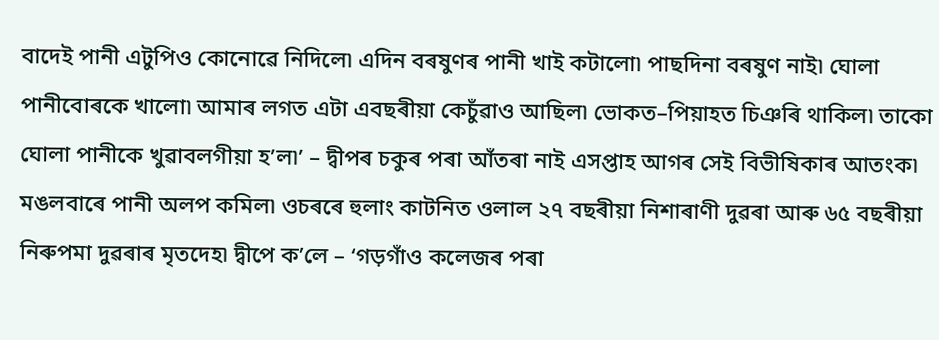বাদেই পানী এটুপিও কোনোৱে নিদিলে৷ এদিন বৰষুণৰ পানী খাই কটালো৷ পাছদিনা বৰষুণ নাই৷ ঘোলা পানীবোৰকে খালো৷ আমাৰ লগত এটা এবছৰীয়া কেচুঁৱাও আছিল৷ ভোকত–পিয়াহত চিঞৰি থাকিল৷ তাকো ঘোলা পানীকে খুৱাবলগীয়া হ’ল৷’ – দ্বীপৰ চকুৰ পৰা আঁতৰা নাই এসপ্তাহ আগৰ সেই বিভীষিকাৰ আতংক৷
মঙলবাৰে পানী অলপ কমিল৷ ওচৰৰে হুলাং কাটনিত ওলাল ২৭ বছৰীয়া নিশাৰাণী দুৱৰা আৰু ৬৫ বছৰীয়া নিৰুপমা দুৱৰাৰ মৃতদেহ৷ দ্বীপে ক’লে – ‘গড়গাঁও কলেজৰ পৰা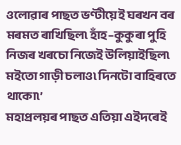ওলোৱাৰ পাছত ভণ্টীয়েই ঘৰখন বৰ মৰমত ৰাখিছিল৷ হাঁহ–কুকুৰা পুহি নিজৰ খৰচো নিজেই উলিয়াইছিল৷ মইতো গাড়ী চলাও৷ দিনটো বাহিৰতে থাকো৷’
মহাপ্ৰলয়ৰ পাছত এতিয়া এইদৰেই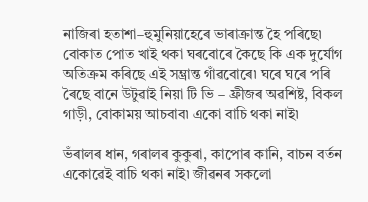নাজিৰা হতাশা–হুমুনিয়াহেৰে ভাৰাক্ৰান্ত হৈ পৰিছে৷ বোকাত পোত খাই থকা ঘৰবোৰে কৈছে কি এক দুৰ্যোগ অতিক্ৰম কৰিছে এই সম্ভ্ৰান্ত গাঁৱবোৰে৷ ঘৰে ঘৰে পৰি ৰৈছে বানে উটুৱাই নিয়া টি ভি – ফ্ৰীজৰ অৱশিষ্ট, বিকল গাড়ী, বোকাময় আচবাব৷ একো বাচি থকা নাই৷

ভঁৰালৰ ধান, গৰালৰ কুকুৰা, কাপোৰ কানি, বাচন বৰ্তন একোৱেই বাচি থকা নাই৷ জীৱনৰ সকলো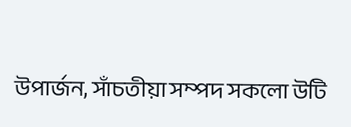উপাৰ্জন, সাঁচতীয়া সম্পদ সকলো উটি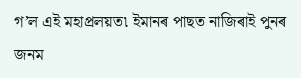গ’ল এই মহাপ্ৰলয়ত৷ ইমানৰ পাছত নাজিৰাই পুনৰ জনম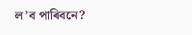ল’ব পাৰিবনে?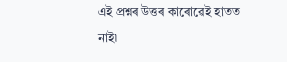এই প্ৰশ্নৰ উত্তৰ কাৰোৱেই হাতত নাই৷